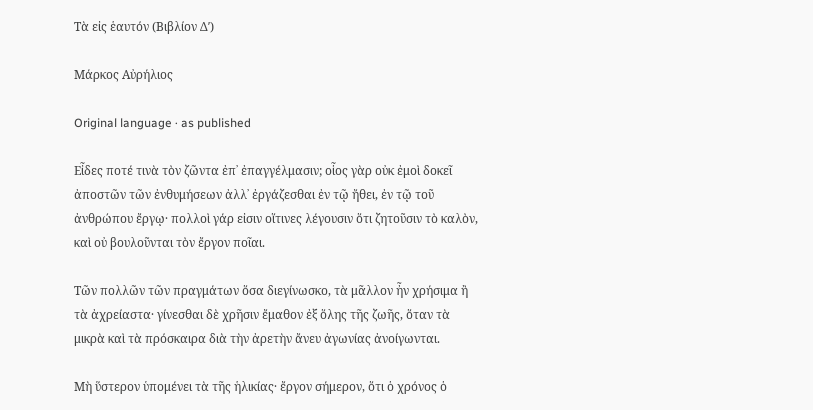Τὰ εἰς ἑαυτόν (Βιβλίον Δʹ)

Μάρκος Αὐρήλιος

Original language · as published

Εἶδες ποτέ τινὰ τὸν ζῶντα ἐπ᾽ ἐπαγγέλμασιν; οἷος γὰρ οὐκ ἐμοὶ δοκεῖ ἀποστῶν τῶν ἐνθυμήσεων ἀλλ᾽ ἐργάζεσθαι ἐν τῷ ἤθει, ἐν τῷ τοῦ ἀνθρώπου ἔργῳ· πολλοὶ γάρ εἰσιν οἵτινες λέγουσιν ὅτι ζητοῦσιν τὸ καλὸν, καὶ οὐ βουλοῦνται τὸν ἔργον ποῖαι.

Τῶν πολλῶν τῶν πραγμάτων ὅσα διεγίνωσκο, τὰ μᾶλλον ἦν χρήσιμα ἢ τὰ ἀχρείαστα· γίνεσθαι δὲ χρῆσιν ἔμαθον ἐξ ὅλης τῆς ζωῆς, ὅταν τὰ μικρὰ καὶ τὰ πρόσκαιρα διὰ τὴν ἀρετὴν ἄνευ ἀγωνίας ἀνοίγωνται.

Μὴ ὕστερον ὑπομένει τὰ τῆς ἡλικίας· ἔργον σήμερον, ὅτι ὁ χρόνος ὁ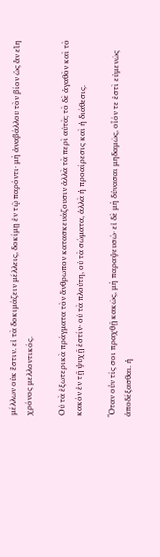μέλλων οὐκ ἔστιν. εἰ τὰ δοκιμάζειν μέλλεις, δοκίμῃ ἐν τῷ παρόντι· μὴ ἀναβάλλου τὸν βίον ὡς ἂν εἴη χρόνος μελλοντικός.

Οὐ τὰ ἐξωτερικὰ πράγματα τὸν ἄνθρωπον κατασκευάζουσιν ἀλλὰ τὰ περὶ αὐτὰ; τὸ δὲ ἀγαθὸν καὶ τὸ κακόν ἐν τῇ ψυχῇ ἐστίν· οὐ τὰ πλούτη, οὐ τὰ σώματα, ἀλλὰ ἡ προαίρεσις καὶ ἡ διάθεσις.

Ὅταν οὖν τίς σοι πραχθῇ κακῶς, μὴ παραψευσώ· εἰ δὲ μὴ δύνασαι μηδαμῶς, οἷόν τε ἐστὶ εὐμενῶς ἀποδέξασθαι. ἡ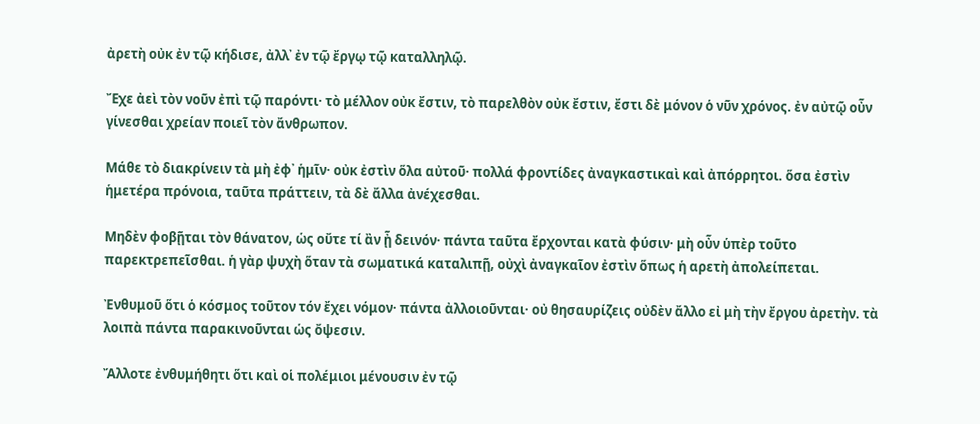ἀρετὴ οὐκ ἐν τῷ κήδισε, ἀλλ᾽ ἐν τῷ ἔργῳ τῷ καταλληλῷ.

Ἔχε ἀεὶ τὸν νοῦν ἐπὶ τῷ παρόντι· τὸ μέλλον οὐκ ἔστιν, τὸ παρελθὸν οὐκ ἔστιν, ἔστι δὲ μόνον ὁ νῦν χρόνος. ἐν αὐτῷ οὖν γίνεσθαι χρείαν ποιεῖ τὸν ἄνθρωπον.

Μάθε τὸ διακρίνειν τὰ μὴ ἐφ᾽ ἡμῖν· οὐκ ἐστὶν ὅλα αὐτοῦ· πολλά φροντίδες ἀναγκαστικαὶ καὶ ἀπόρρητοι. ὅσα ἐστὶν ἡμετέρα πρόνοια, ταῦτα πράττειν, τὰ δὲ ἄλλα ἀνέχεσθαι.

Μηδὲν φοβῇται τὸν θάνατον, ὡς οὔτε τί ἂν ᾖ δεινόν· πάντα ταῦτα ἔρχονται κατὰ φύσιν· μὴ οὖν ὑπὲρ τοῦτο παρεκτρεπεῖσθαι. ἡ γὰρ ψυχὴ ὅταν τὰ σωματικά καταλιπῇ, οὐχὶ ἀναγκαῖον ἐστὶν ὅπως ἡ αρετὴ ἀπολείπεται.

Ἐνθυμοῦ ὅτι ὁ κόσμος τοῦτον τόν ἔχει νόμον· πάντα ἀλλοιοῦνται· οὐ θησαυρίζεις οὐδὲν ἄλλο εἰ μὴ τὴν ἔργου ἀρετὴν. τὰ λοιπὰ πάντα παρακινοῦνται ὡς ὄψεσιν.

Ἄλλοτε ἐνθυμήθητι ὅτι καὶ οἱ πολέμιοι μένουσιν ἐν τῷ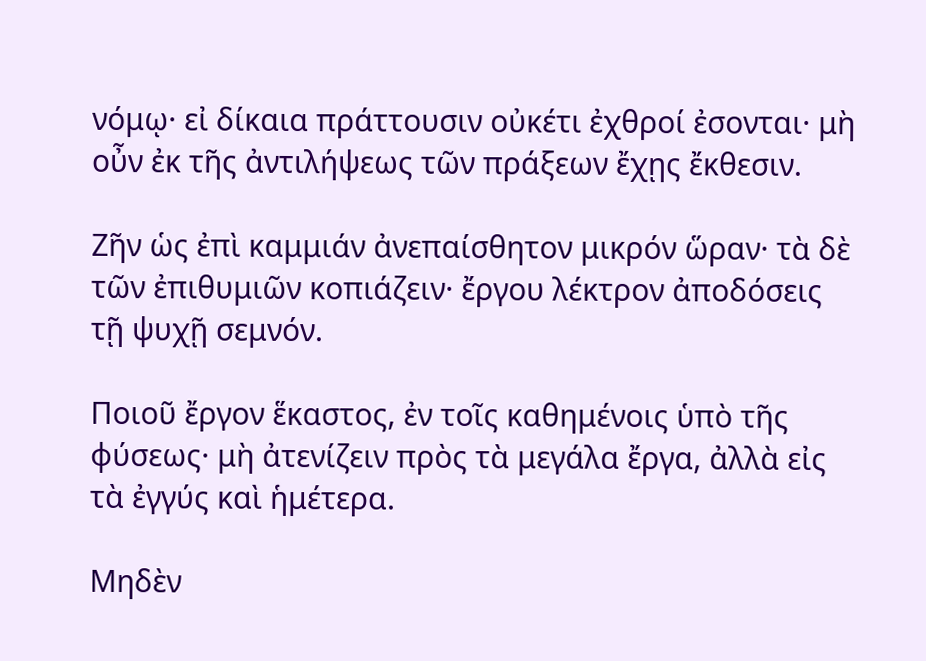νόμῳ· εἰ δίκαια πράττουσιν οὐκέτι ἐχθροί ἐσονται· μὴ οὖν ἐκ τῆς ἀντιλήψεως τῶν πράξεων ἔχῃς ἔκθεσιν.

Ζῆν ὡς ἐπὶ καμμιάν ἀνεπαίσθητον μικρόν ὥραν· τὰ δὲ τῶν ἐπιθυμιῶν κοπιάζειν· ἔργου λέκτρον ἀποδόσεις τῇ ψυχῇ σεμνόν.

Ποιοῦ ἔργον ἕκαστος, ἐν τοῖς καθημένοις ὑπὸ τῆς φύσεως· μὴ ἀτενίζειν πρὸς τὰ μεγάλα ἔργα, ἀλλὰ εἰς τὰ ἐγγύς καὶ ἡμέτερα.

Μηδὲν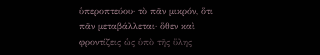ὑπεροπτεύου· τὸ πᾶν μικρόν, ὅτι πᾶν μεταβάλλεται· ὅθεν καὶ φροντίζεις ὡς ὑπὸ τῆς ὕλης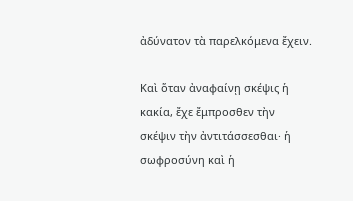ἀδύνατον τὰ παρελκόμενα ἔχειν.

Καὶ ὅταν ἀναφαίνῃ σκέψις ἡ κακία, ἔχε ἔμπροσθεν τὴν σκέψιν τὴν ἀντιτάσσεσθαι· ἡ σωφροσύνη καὶ ἡ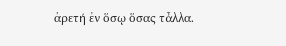ἀρετή ἐν ὅσῳ ὅσας τἆλλα.